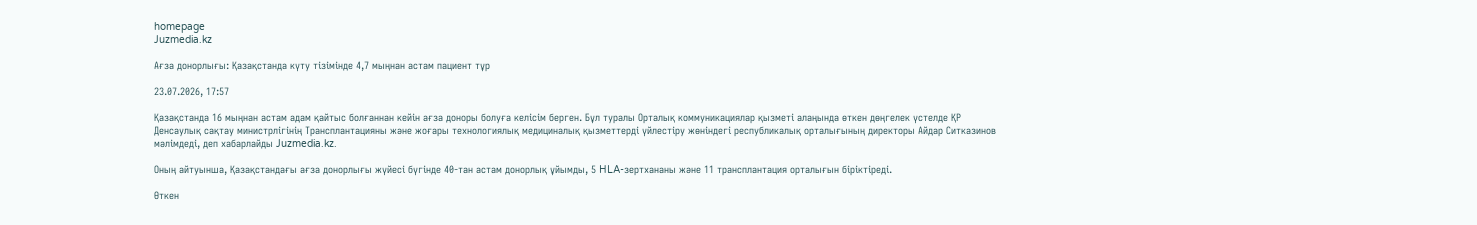homepage
Juzmedia.kz

Ағза донорлығы: Қазақстанда күту тізімінде 4,7 мыңнан астам пациент тұр

23.07.2026, 17:57

Қазақстанда 16 мыңнан астам адам қайтыс болғаннан кейін ағза доноры болуға келісім берген. Бұл туралы Орталық коммуникациялар қызметі алаңында өткен дөңгелек үстелде ҚР Денсаулық сақтау министрлігінің Трансплантацияны және жоғары технологиялық медициналық қызметтерді үйлестіру жөніндегі республикалық орталығының директоры Айдар Ситказинов мәлімдеді, деп хабарлайды Juzmedia.kz.

Оның айтуынша, Қазақстандағы ағза донорлығы жүйесі бүгінде 40-тан астам донорлық ұйымды, 5 HLA-зертхананы және 11 трансплантация орталығын біріктіреді.

Өткен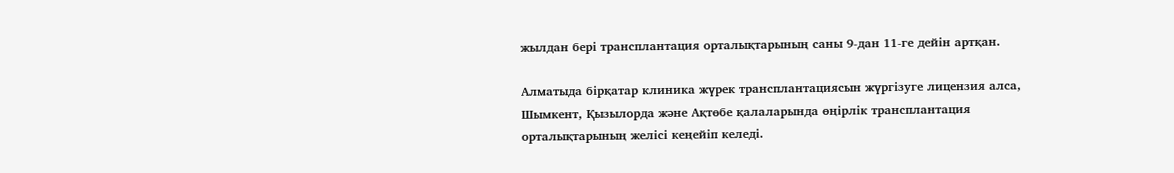жылдан бері трансплантация орталықтарының саны 9-дан 11-ге дейін артқан.

Алматыда бірқатар клиника жүрек трансплантациясын жүргізуге лицензия алса, Шымкент, Қызылорда және Ақтөбе қалаларында өңірлік трансплантация орталықтарының желісі кеңейіп келеді.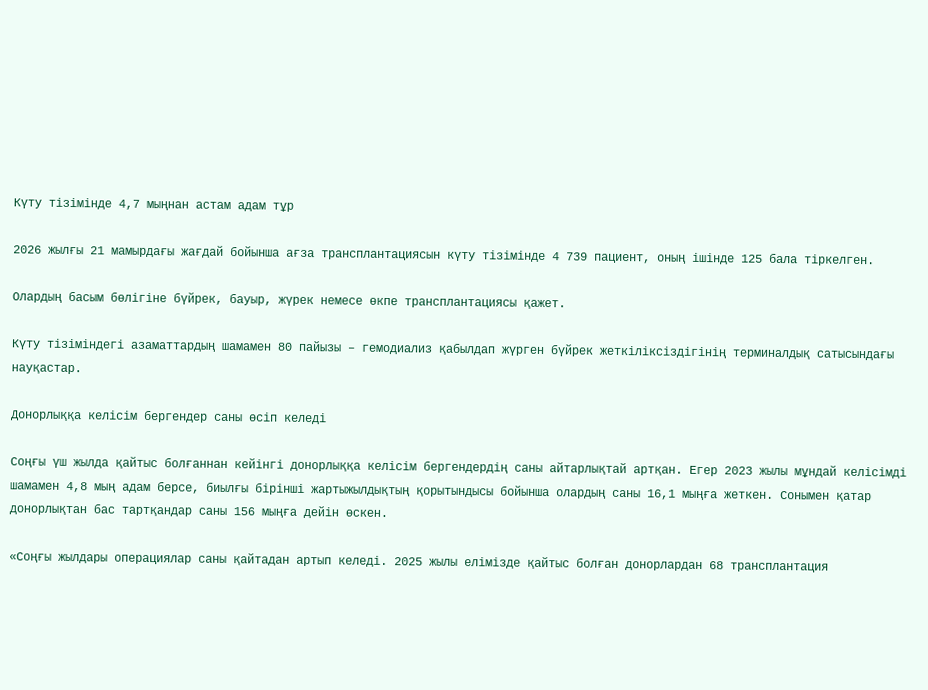Күту тізімінде 4,7 мыңнан астам адам тұр

2026 жылғы 21 мамырдағы жағдай бойынша ағза трансплантациясын күту тізімінде 4 739 пациент, оның ішінде 125 бала тіркелген.

Олардың басым бөлігіне бүйрек, бауыр, жүрек немесе өкпе трансплантациясы қажет.

Күту тізіміндегі азаматтардың шамамен 80 пайызы – гемодиализ қабылдап жүрген бүйрек жеткіліксіздігінің терминалдық сатысындағы науқастар.

Донорлыққа келісім бергендер саны өсіп келеді

Соңғы үш жылда қайтыс болғаннан кейінгі донорлыққа келісім бергендердің саны айтарлықтай артқан. Егер 2023 жылы мұндай келісімді шамамен 4,8 мың адам берсе, биылғы бірінші жартыжылдықтың қорытындысы бойынша олардың саны 16,1 мыңға жеткен. Сонымен қатар донорлықтан бас тартқандар саны 156 мыңға дейін өскен.

«Соңғы жылдары операциялар саны қайтадан артып келеді. 2025 жылы елімізде қайтыс болған донорлардан 68 трансплантация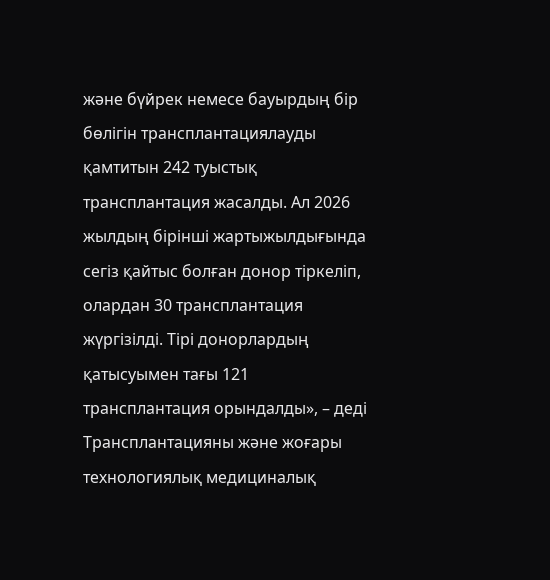және бүйрек немесе бауырдың бір бөлігін трансплантациялауды қамтитын 242 туыстық трансплантация жасалды. Ал 2026 жылдың бірінші жартыжылдығында сегіз қайтыс болған донор тіркеліп, олардан 30 трансплантация жүргізілді. Тірі донорлардың қатысуымен тағы 121 трансплантация орындалды», – деді Трансплантацияны және жоғары технологиялық медициналық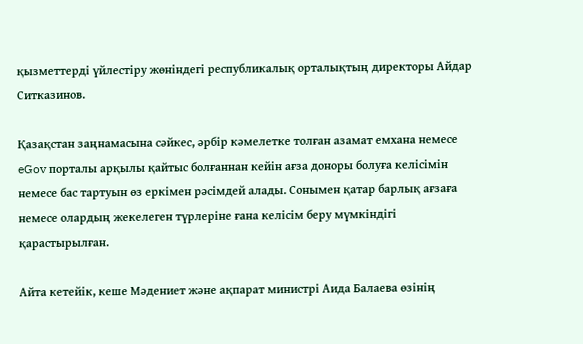қызметтерді үйлестіру жөніндегі республикалық орталықтың директоры Айдар Ситказинов.

Қазақстан заңнамасына сәйкес, әрбір кәмелетке толған азамат емхана немесе eGov порталы арқылы қайтыс болғаннан кейін ағза доноры болуға келісімін немесе бас тартуын өз еркімен рәсімдей алады. Сонымен қатар барлық ағзаға немесе олардың жекелеген түрлеріне ғана келісім беру мүмкіндігі қарастырылған.

Айта кетейік, кеше Мәдениет және ақпарат министрі Аида Балаева өзінің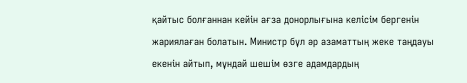қайтыс болғаннан кейін ағза донорлығына келісім бергенін жариялаған болатын. Министр бұл әр азаматтың жеке таңдауы екенін айтып, мұндай шешім өзге адамдардың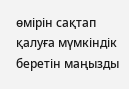өмірін сақтап қалуға мүмкіндік беретін маңызды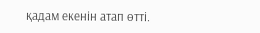қадам екенін атап өтті.